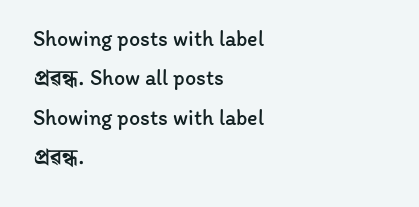Showing posts with label প্ৰৱন্ধ. Show all posts
Showing posts with label প্ৰৱন্ধ.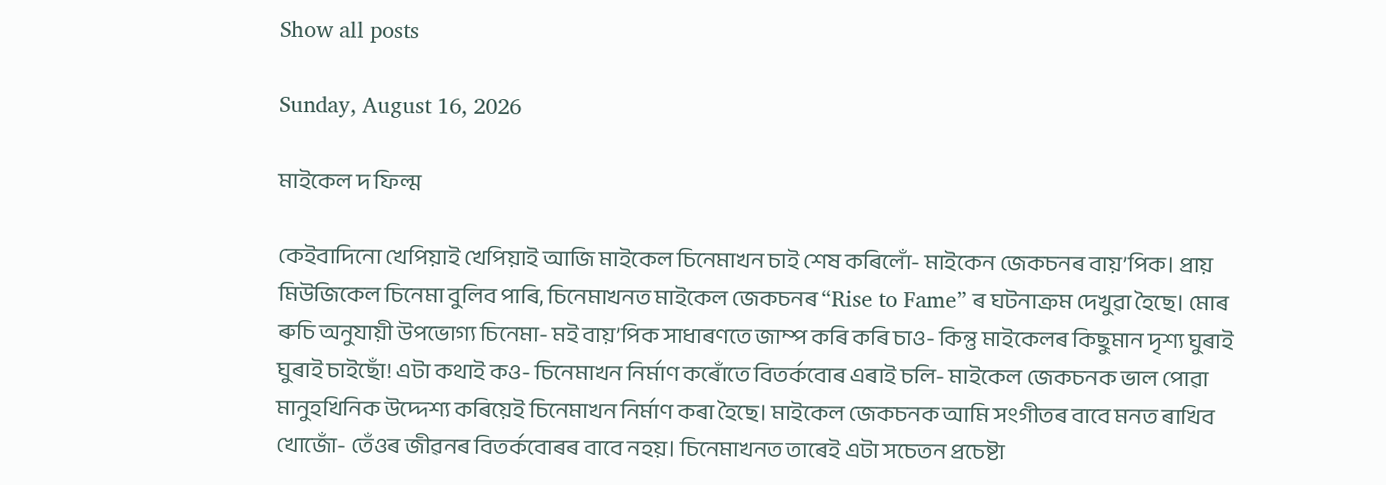Show all posts

Sunday, August 16, 2026

মাইকেল দ ফিল্ম

কেইবাদিনো খেপিয়াই খেপিয়াই আজি মাইকেল চিনেমাখন চাই শেষ কৰিলোঁ- মাইকেন জেকচনৰ বায়’পিক। প্ৰায় মিউজিকেল চিনেমা বুলিব পাৰি, চিনেমাখনত মাইকেল জেকচনৰ “Rise to Fame” ৰ ঘটনাক্ৰম দেখুৱা হৈছে। মোৰ ৰুচি অনুযায়ী উপভোগ্য চিনেমা- মই বায়’পিক সাধাৰণতে জাম্প কৰি কৰি চাও- কিন্তু মাইকেলৰ কিছুমান দৃশ্য ঘুৰাই ঘুৰাই চাইছোঁ! এটা কথাই কও- চিনেমাখন নিৰ্মাণ কৰোঁতে বিতৰ্কবোৰ এৰাই চলি- মাইকেল জেকচনক ভাল পোৱা মানুহখিনিক উদ্দেশ্য কৰিয়েই চিনেমাখন নিৰ্মাণ কৰা হৈছে। মাইকেল জেকচনক আমি সংগীতৰ বাবে মনত ৰাখিব খোজোঁ- তেঁওৰ জীৱনৰ বিতৰ্কবোৰৰ বাবে নহয়। চিনেমাখনত তাৰেই এটা সচেতন প্ৰচেষ্টা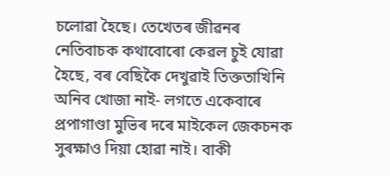চলোৱা হৈছে। তেখেতৰ জীৱনৰ নেতিবাচক কথাবোৰো কেৱল চুই যোৱা হৈছে, বৰ বেছিকৈ দেখুৱাই তিক্ততাখিনি অনিব খোজা নাই- লগতে একেবাৰে প্ৰপাগাণ্ডা মুভিৰ দৰে মাইকেল জেকচনক সুৰ‍‍ক্ষাও দিয়া হোৱা নাই। বাকী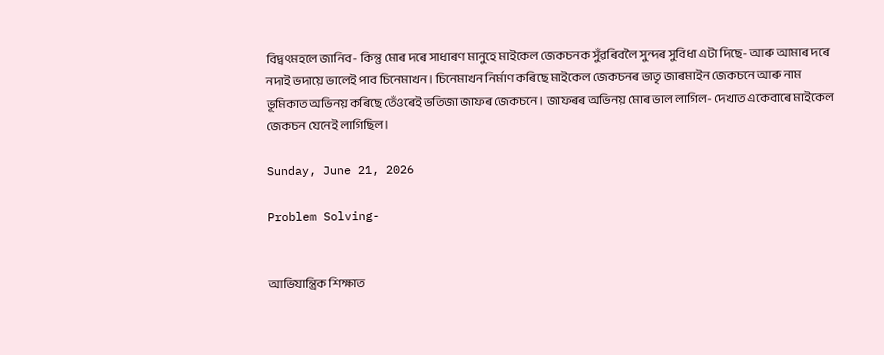বিদ্বৎমহলে জানিব- কিন্তু মোৰ দৰে সাধাৰণ মানুহে মাইকেল জেকচনক সুঁৱৰিবলৈ সুন্দৰ সুবিধা এটা দিছে- আৰু আমাৰ দৰে নদাই ভদায়ে ভালেই পাব চিনেমাখন। চিনেমাখন নিৰ্মাণ কৰিছে মাইকেল জেকচনৰ ভাতৃ জাৰমাইন জেকচনে আৰু নাম ভূমিকাত অভিনয় কৰিছে তেঁওৰেই ভতিজা জাফৰ জেকচনে। জাফৰৰ অভিনয় মোৰ ভাল লাগিল- দেখাত একেবাৰে মাইকেল জেকচন যেনেই লাগিছিল।

Sunday, June 21, 2026

Problem Solving-


আভিযান্ত্ৰিক শিক্ষাত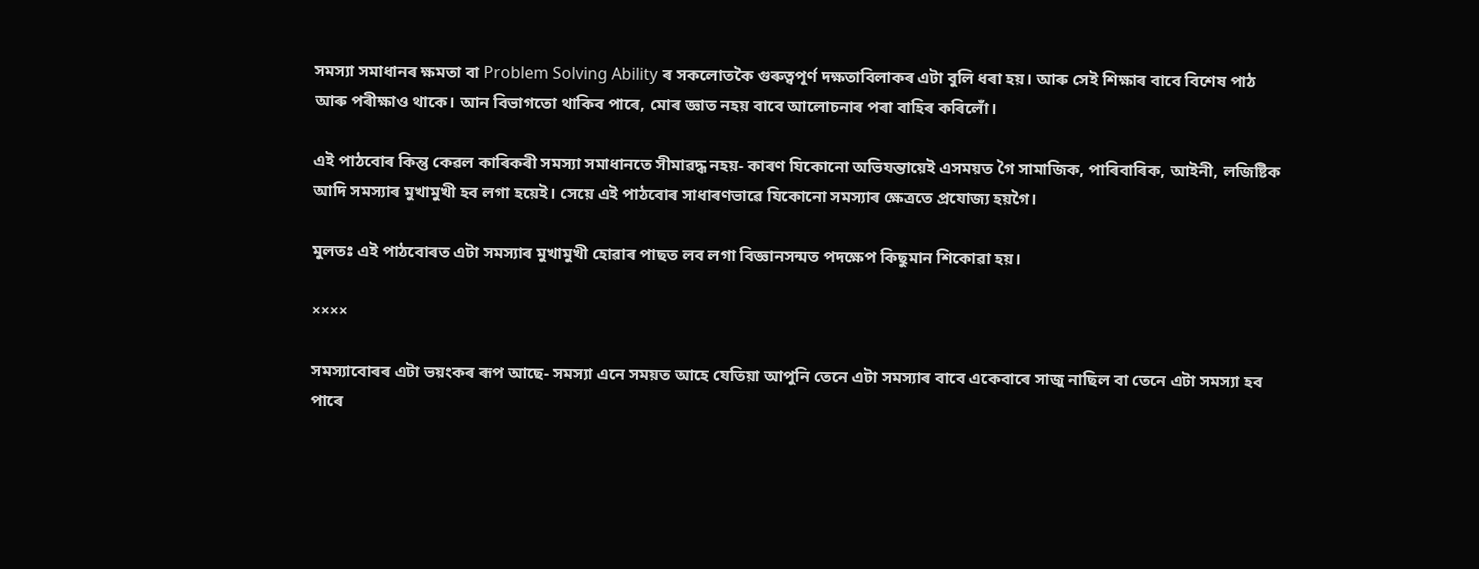সমস‍্যা সমাধানৰ ক্ষমতা বা Problem Solving Ability ৰ সকলোতকৈ গুৰুত্বপূৰ্ণ দক্ষতাবিলাকৰ এটা বুলি ধৰা হয়। আৰু সেই শিক্ষাৰ বাবে বিশেষ পাঠ আৰু পৰীক্ষাও থাকে। আন বিভাগতো থাকিব পাৰে, মোৰ জ্ঞাত নহয় বাবে আলোচনাৰ পৰা বাহিৰ কৰিলোঁ।

এই পাঠবোৰ কিন্তু কেৱল কাৰিকৰী সমস‍্যা সমাধানতে সীমাৱদ্ধ নহয়- কাৰণ যিকোনো অভিযন্তায়েই এসময়ত গৈ সামাজিক, পাৰিবাৰিক, আইনী, লজিষ্টিক আদি সমস‍্যাৰ মুখামুখী হব লগা হয়েই। সেয়ে এই পাঠবোৰ সাধাৰণভাৱে যিকোনো সমস‍্যাৰ ক্ষেত্ৰতে প্ৰযোজ‍্য হয়গৈ।

মুলতঃ এই পাঠবোৰত এটা সমস‍্যাৰ মুখামুখী হোৱাৰ পাছত লব লগা বিজ্ঞানসন্মত পদক্ষেপ কিছুমান‍ শিকোৱা হয়।

××××

সমস‍্যাবোৰৰ এটা ভয়ংকৰ ৰূপ আছে- সমস‍্যা এনে সময়ত আহে যেতিয়া আপুনি তেনে এটা সমস‍্যাৰ বাবে একেবাৰে সাজু নাছিল বা তেনে এটা সমস‍্যা হব পাৰে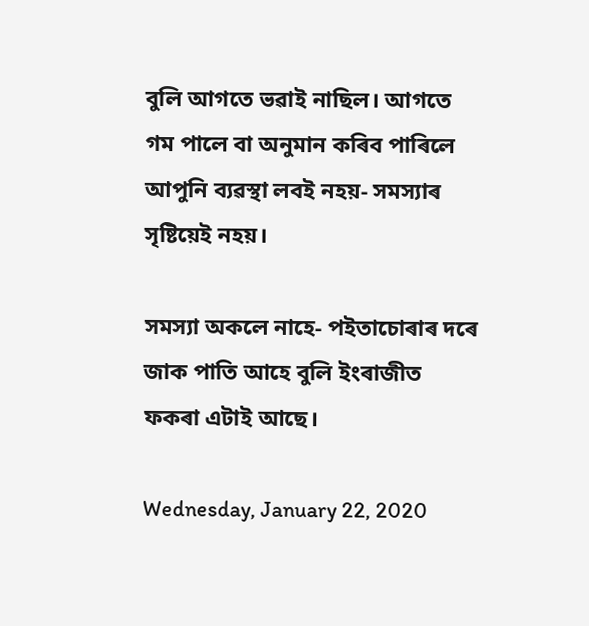বুলি আগতে ভৱাই নাছিল। আগতে গম পালে বা অনুমান কৰিব পাৰিলে আপুনি ব‍্যৱস্থা লবই নহয়- সমস‍্যাৰ সৃষ্টিয়েই নহয়।

সমস‍্যা অকলে নাহে- পইতাচোৰাৰ দৰে জাক পাতি আহে বুলি ইংৰাজীত ফকৰা এটাই আছে।

Wednesday, January 22, 2020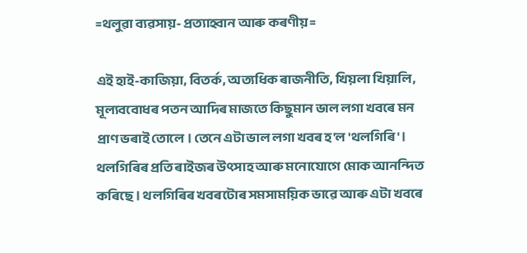=থলুৱা ব্যৱসায়- প্ৰত্যাহ্বান আৰু কৰণীয়=

এই হাই-কাজিয়া, বিতৰ্ক, অত্যধিক ৰাজনীতি, খিয়লা খিয়ালি, মূল্যববোধৰ পতন আদিৰ মাজতে কিছুমান ভাল লগা খবৰে মন প্ৰাণ ভৰাই তোলে। তেনে এটা ভাল লগা খবৰ হ'ল 'থলগিৰি'। থলগিৰিৰ প্ৰতি ৰাইজৰ উৎসাহ আৰু মনোযোগে মোক আনন্দিত কৰিছে। থলগিৰিৰ খবৰটোৰ সমসাময়িক ভাৱে আৰু এটা খবৰে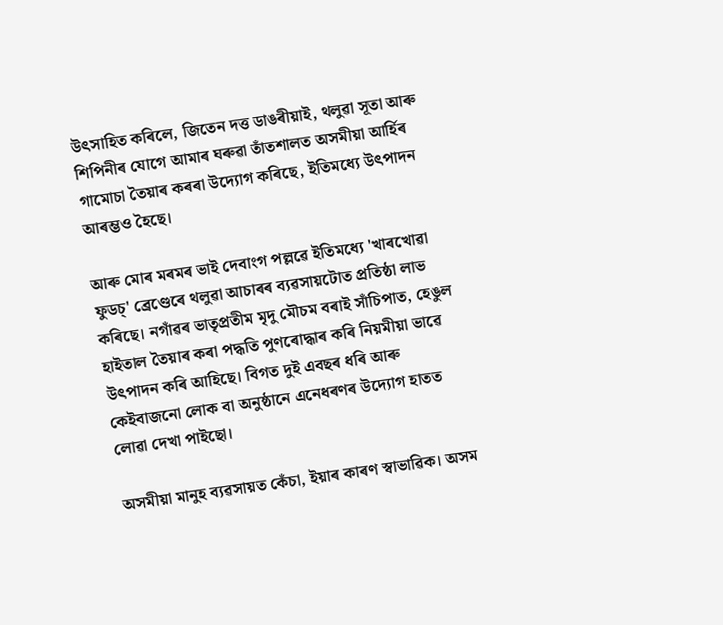উৎসাহিত কৰিলে, জিতেন দত্ত ডাঙৰীয়াই, থলুৱা সূতা আৰু শিপিনীৰ যোগে আমাৰ ঘৰুৱা তাঁতশালত অসমীয়া আৰ্হিৰ গামোচা তৈয়াৰ কৰৰা উদ্যোগ কৰিছে, ইতিমধ্যে উৎপাদন আৰম্ভও হৈছে।

আৰু মোৰ মৰমৰ ভাই দেবাংগ পল্লৱে ইতিমধ্যে 'খাৰখোৱা ফুডচ্' ব্ৰেণ্ডেৰে থলুৱা আচাৰৰ ব্যৱসায়টোত প্ৰতিষ্ঠা লাভ কৰিছে। নগাঁৱৰ ভাতৃপ্ৰতীম মৃদু মৌচম বৰাই সাঁচিপাত, হেঙুল হাইতাল তৈয়াৰ কৰা পদ্ধতি পুণৰোদ্ধাৰ কৰি নিয়মীয়া ভাৱে উৎপাদন কৰি আহিছে। বিগত দুই এবছৰ ধৰি আৰু কেইবাজনো লোক বা অনুষ্ঠানে এনেধৰণৰ উদ্যোগ হাতত লোৱা দেখা পাইছো।

অসমীয়া মানুহ ব্যৱসায়ত কেঁচা, ইয়াৰ কাৰণ স্বাভাৱিক। অসম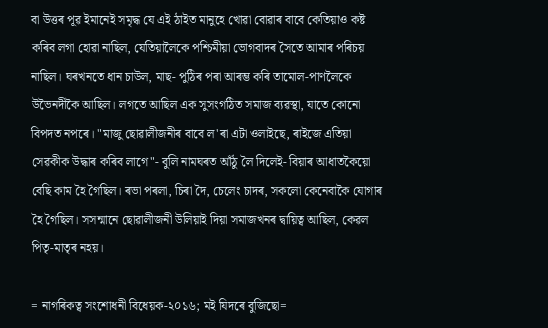বা উত্তৰ পূৱ ইমানেই সমৃদ্ধ যে এই ঠাইত মানুহে খোৱা বোৱাৰ বাবে কেতিয়াও কষ্ট কৰিব লগা হোৱা নাছিল, যেতিয়ালৈকে পশ্চিমীয়া ভোগবাদৰ সৈতে আমাৰ পৰিচয় নাছিল। ঘৰখনতে ধান চাউল, মাছ- পুঠিৰ পৰা আৰম্ভ কৰি তামোল-পাণলৈকে উভৈনদীকৈ আছিল। লগতে আছিল এক সুসংগঠিত সমাজ ব্যৱস্থা, যাতে কোনো বিপদত নপৰে। "মাজু ছোৱালীজনীৰ বাবে ল'ৰা এটা ওলাইছে, ৰাইজে এতিয়া সেৱকীক উদ্ধাৰ কৰিব লাগে"- বুলি নামঘৰত আঁঠু লৈ দিলেই- বিয়াৰ আধাতকৈয়ো বেছি কাম হৈ গৈছিল। ৰভা পৰলা, চিৰা দৈ, চেলেং চাদৰ, সকলো কেনেবাকৈ যোগাৰ হৈ গৈছিল। সসন্মানে ছোৱালীজনী উলিয়াই দিয়া সমাজখনৰ দ্বায়িত্ব আছিল, কেৱল পিতৃ-মাতৃৰ নহয়।

= নাগৰিকত্ব সংশোধনী বিধেয়ক-২০১৬; মই যিদৰে বুজিছো=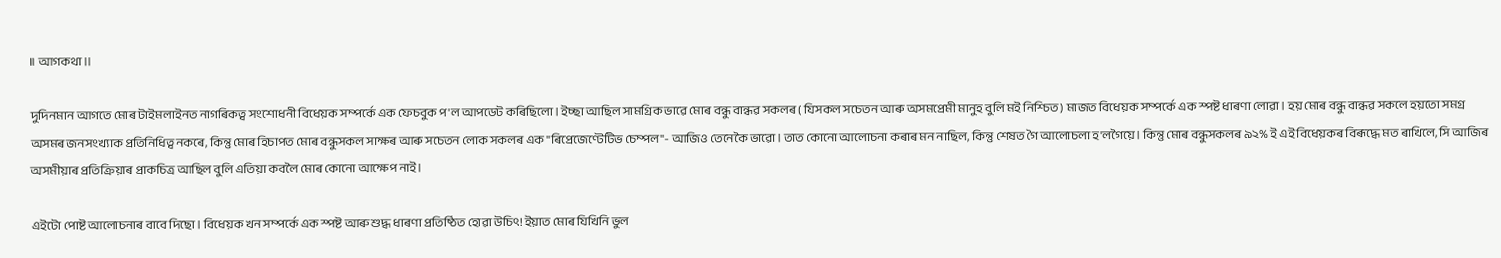॥ আগকথা॥

দুদিনমান আগতে মোৰ টাইমলাইনত নাগৰিকত্ব সংশোধনী বিধেয়ক সম্পৰ্কে এক ফেচবুক প'ল আপডেট কৰিছিলো। ইচ্ছা আছিল সামগ্ৰিক ভাৱে মোৰ বন্ধু বান্ধৱ সকলৰ ( যিসকল সচেতন আৰু অসমপ্ৰেমী মানুহ বুলি মই নিশ্চিত) মাজত বিধেয়ক সম্পৰ্কে এক স্পষ্ট ধাৰণা লোৱা। হয় মোৰ বন্ধু বান্ধৱ সকলে হয়তো সমগ্ৰ অসমৰ জনসংখ্যাক প্ৰতিনিধিত্ব নকৰে, কিন্তু মোৰ হিচাপত মোৰ বন্ধুসকল সাক্ষৰ আৰু সচেতন লোক সকলৰ এক "ৰিপ্ৰেজেণ্টেটিভ চেম্পল"- আজিও তেনেকৈ ভাৱো। তাত কোনো আলোচনা কৰাৰ মন নাছিল, কিন্তু শেষত গৈ আলোচলা হ'লগৈয়ে। কিন্তু মোৰ বন্ধুসকলৰ ৯২% ই এই বিধেয়কৰ বিৰূদ্ধে মত ৰাখিলে, সি আজিৰ অসমীয়াৰ প্ৰতিক্ৰিয়াৰ প্ৰাকচিত্ৰ আছিল বুলি এতিয়া কবলৈ মোৰ কোনো আক্ষেপ নাই।

এইটো পোষ্ট আলোচনাৰ বাবে দিছো। বিধেয়ক খন সম্পৰ্কে এক স্পষ্ট আৰু শুদ্ধ ধাৰণা প্ৰতিষ্ঠিত হোৱা উচিৎ! ইয়াত মোৰ যিখিনি ভুল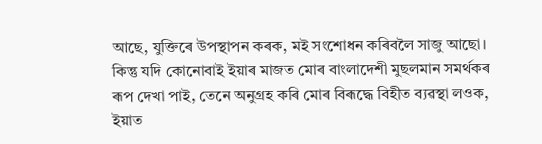আছে, যুক্তিৰে উপস্থাপন কৰক, মই সংশোধন কৰিবলৈ সাজু আছো। কিন্তু যদি কোনোবাই ইয়াৰ মাজত মোৰ বাংলাদেশী মুছলমান সমৰ্থকৰ ৰূপ দেখা পাই, তেনে অনুগ্ৰহ কৰি মোৰ বিৰূদ্ধে বিহীত ব্যৱস্থা লওক, ইয়াত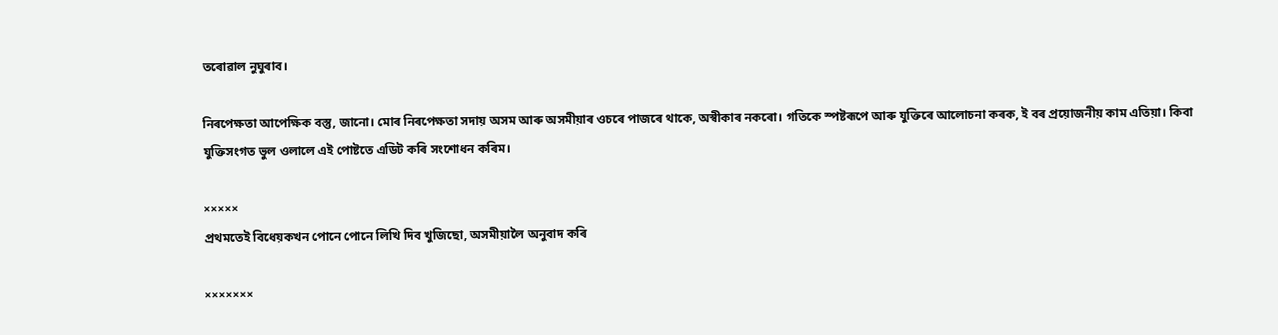তৰোৱাল নুঘুৰাব।

নিৰপে‍ক্ষতা আপে‍ক্ষিক বস্তু, জানো। মোৰ নিৰপেক্ষতা সদায় অসম আৰু অসমীয়াৰ ওচৰে পাজৰে থাকে, অস্বীকাৰ নকৰো। গতিকে স্পষ্টৰূপে আৰু যুক্তিৰে আলোচনা কৰক, ই বৰ প্ৰয়োজনীয় কাম এতিয়া। কিবা যুক্তিসংগত ভুল ওলালে এই পোষ্টতে এডিট কৰি সংশোধন কৰিম।

×××××
প্ৰথমতেই বিধেয়কখন পোনে পোনে লিখি দিব খুজিছো, অসমীয়ালৈ অনুবাদ কৰি

×××××××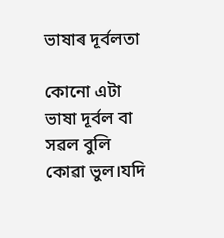ভাষাৰ দূৰ্বলতা

কোনো এটা ভাষা দূৰ্বল বা সৱল বুলি কোৱা ভুল।যদি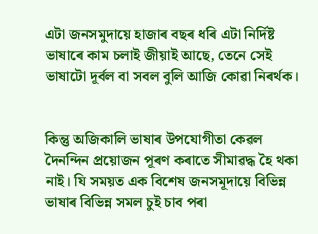এটা জনসমুদায়ে হাজাৰ বছৰ ধৰি এটা নিৰ্দিষ্ট ভাষাৰে কাম চলাই জীয়াই আছে, তেনে সেই ভাষাটো দূৰ্বল বা সবল বুলি আজি কোৱা নিৰৰ্থক।


কিন্তু অজিকালি ভাষাৰ উপযোগীতা কেৱল দৈনন্দিন প্ৰয়োজন পূৰণ কৰাতে সীমাৱদ্ধ হৈ থকা নাই। যি সময়ত এক বিশেষ জনসমূদায়ে বিভিন্ন ভাষাৰ বিভিন্ন সমল চুই চাব পৰা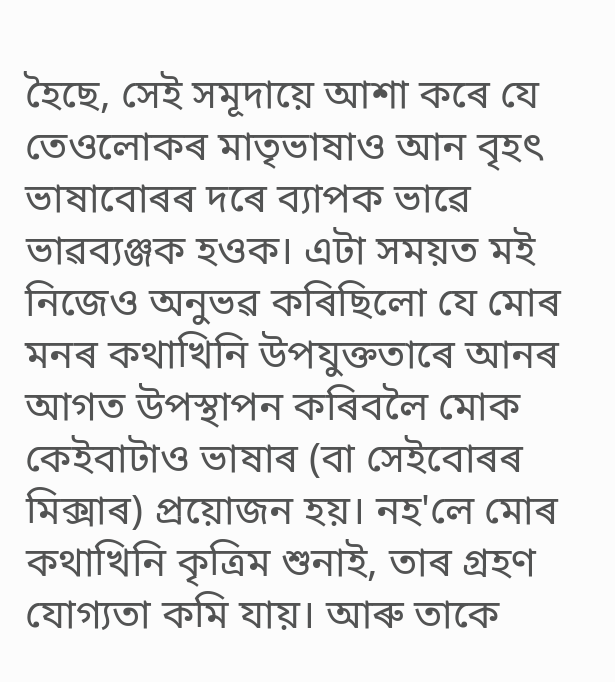হৈছে, সেই সমূদায়ে আশা কৰে যে তেওলোকৰ মাতৃভাষাও আন বৃহৎ ভাষাবোৰৰ দৰে ব্যাপক ভাৱে ভাৱব্যঞ্জক হওক। এটা সময়ত মই নিজেও অনুভৱ কৰিছিলো যে মোৰ মনৰ কথাখিনি উপযুক্ততাৰে আনৰ আগত উপস্থাপন কৰিবলৈ মোক কেইবাটাও ভাষাৰ (বা সেইবোৰৰ মিক্সাৰ) প্ৰয়োজন হয়। নহ'লে মোৰ কথাখিনি কৃত্ৰিম শুনাই, তাৰ গ্ৰহণ যোগ্যতা কমি যায়। আৰু তাকে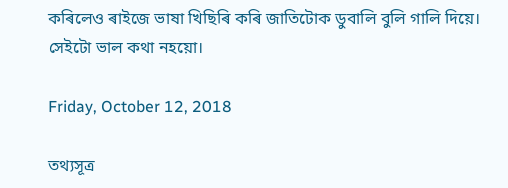কৰিলেও ৰাইজে ভাষা খিছিৰি কৰি জাতিটোক ডুবালি বুলি গালি দিয়ে। সেইটো ভাল কথা নহয়ো।

Friday, October 12, 2018

তথ্যসূত্ৰ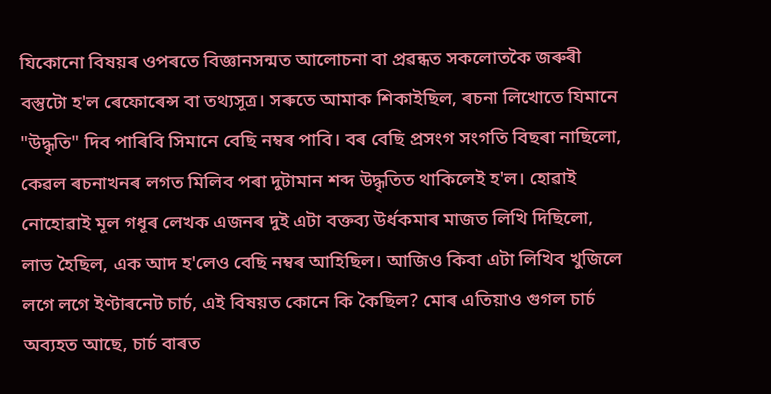যিকোনো বিষয়ৰ ওপৰতে বিজ্ঞানসন্মত আলোচনা বা প্ৰৱন্ধত সকলোতকৈ জৰুৰী বস্তুটো হ'ল ৰেফোৰেন্স বা তথ্যসূত্ৰ। সৰুতে আমাক শিকাইছিল, ৰচনা লিখোতে যিমানে "উদ্ধৃতি" দিব পাৰিবি সিমানে বেছি নম্বৰ পাবি। বৰ বেছি প্ৰসংগ সংগতি বিছৰা নাছিলো, কেৱল ৰচনাখনৰ লগত মিলিব পৰা দুটামান শব্দ উদ্ধৃতিত থাকিলেই হ'ল। হোৱাই নোহোৱাই মূল গধূৰ লেখক এজনৰ দুই এটা বক্তব্য উৰ্ধকমাৰ মাজত লিখি দিছিলো, লাভ হৈছিল, এক আদ হ'লেও বেছি নম্বৰ আহিছিল। আজিও কিবা এটা লিখিব খুজিলে লগে লগে ইণ্টাৰনেট চাৰ্চ, এই বিষয়ত কোনে কি কৈছিল? মোৰ এতিয়াও গুগল চাৰ্চ অব্যহত আছে, চাৰ্চ বাৰত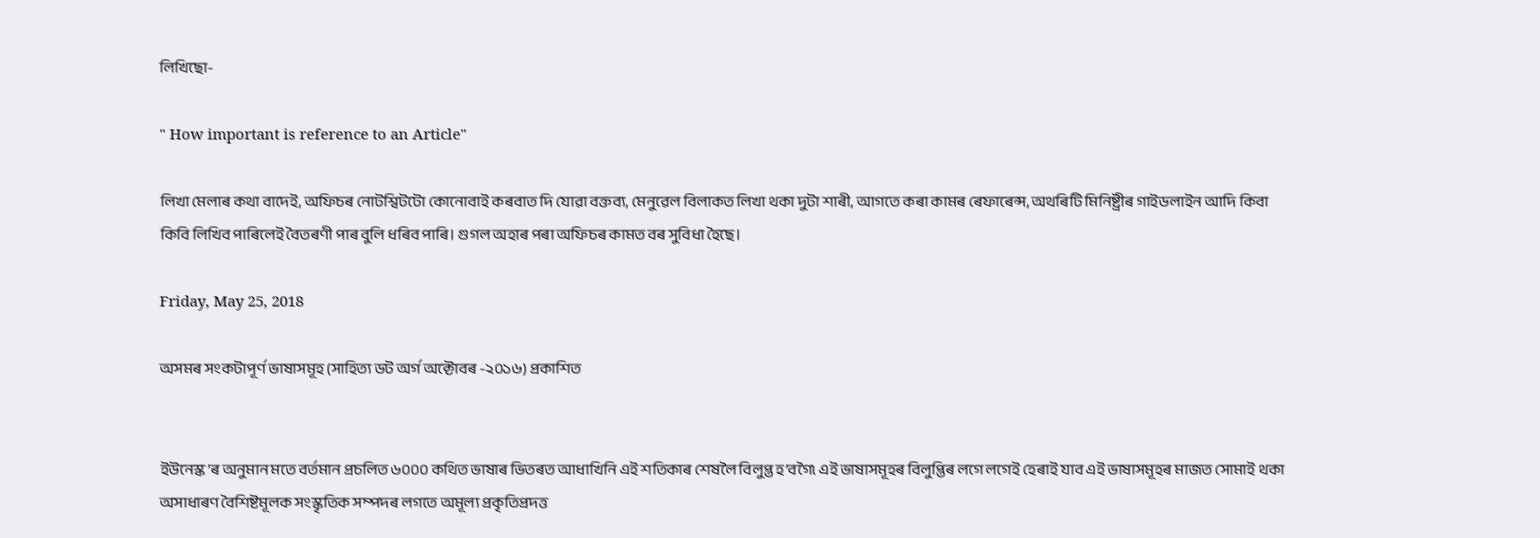লিখিছো-

" How important is reference to an Article"

লিখা মেলাৰ কথা বাদেই, অফিচৰ নোটশ্বিটটো কোনোবাই কৰবাত দি যোৱা বক্তব্য, মেনুৱেল বিলাকত লিখা থকা দুটা শাৰী, আগতে কৰা কামৰ ৰেফাৰেন্স, অথৰিটি মিনিষ্ট্ৰীৰ গাইডলাইন আদি কিবা কিবি লিখিব পাৰিলেই বৈতৰণী পাৰ বুলি ধৰিব পাৰি। গুগল অহাৰ পৰা অফিচৰ কামত বৰ সুবিধা হৈছে।

Friday, May 25, 2018

অসমৰ সংকটাপূৰ্ণ ভাষাসমূহ (সাহিত্য ডট অৰ্গ অক্টোবৰ -২০১৬) প্ৰকাশিত


ইউনেস্ক’ৰ অনুমান মতে বৰ্তমান প্ৰচলিত ৬০০০ কথিত ভাষাৰ ভিতৰত আধাখিনি এই শতিকাৰ শেষলৈ বিলুপ্ত হ’বগৈ৷ এই ভাষাসমূহৰ বিলুপ্তিৰ লগে লগেই হেৰাই যাব এই ‍ভাষাসমূহৰ মাজত সোমাই থকা অসাধাৰণ বৈশিষ্টমূলক সংস্কৃতিক সম্পদৰ লগতে অমূল্য প্ৰকৃতিপ্ৰদত্ত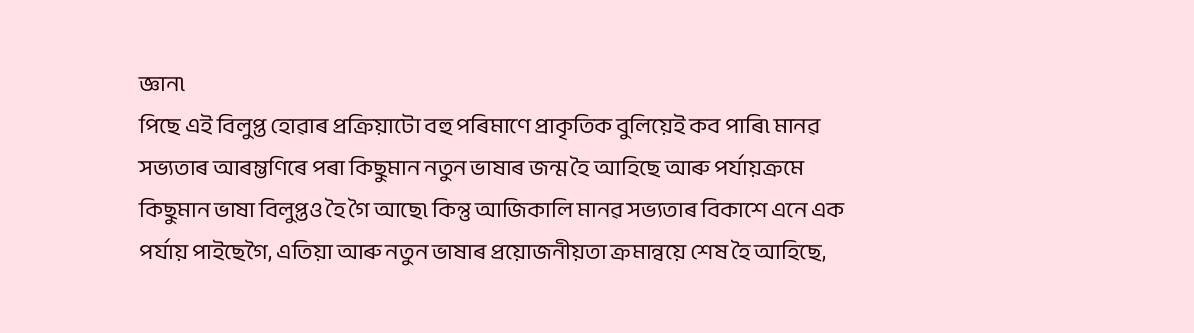জ্ঞান৷
পিছে এই বিলুপ্ত হোৱাৰ প্ৰক্ৰিয়াটো বহু পৰিমাণে প্ৰাকৃতিক বুলিয়েই কব পাৰি৷ মানৱ সভ্যতাৰ আৰম্ভণিৰে পৰা কিছুমান নতুন ভাষাৰ জন্ম হৈ আহিছে আৰু পৰ্যায়ক্ৰমে কিছুমান ভাষা বিলুপ্তও হৈ গৈ আছে৷ কিন্তু আজিকালি মানৱ সভ্যতাৰ বিকাশে এনে এক পৰ্যায় পাইছেগৈ, এতিয়া আৰু নতুন ভাষাৰ প্ৰয়োজনীয়তা ক্ৰমান্বয়ে শেষ হৈ আহিছে,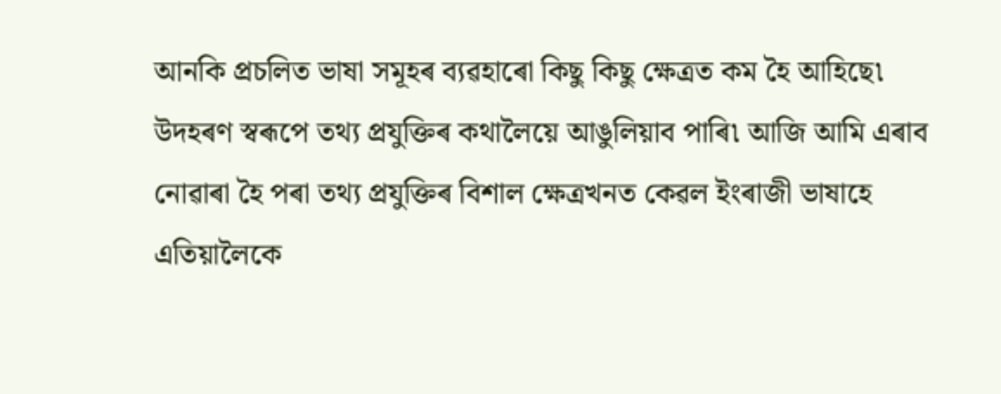আনকি প্ৰচলিত ভাষা সমূহৰ ব্যৱহাৰো কিছু কিছু ক্ষেত্ৰত কম হৈ আহিছে৷ উদহৰণ স্বৰূপে তথ্য প্ৰযুক্তিৰ কথালৈয়ে আঙুলিয়াব পাৰি৷ আজি আমি এৰাব নোৱাৰা হৈ পৰা তথ্য প্ৰযুক্তিৰ বিশাল ক্ষেত্ৰখনত কেৱল ইংৰাজী ভাষাহে এতিয়ালৈকে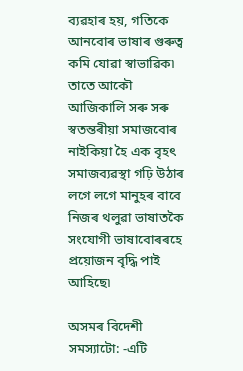ব্যৱহাৰ হয়, গতিকে আনবোৰ ভাষাৰ গুৰুত্ব কমি যোৱা স্বাভাৱিক৷ তাতে আকৌ আজিকালি সৰু সৰু স্বতন্তৰীয়া সমাজবোৰ নাইকিয়া হৈ এক বৃহৎ সমাজব্যৱস্থা গঢ়ি উঠাৰ লগে লগে মানুহৰ বাবে নিজৰ থলুৱা ভাষাতকৈ সংযোগী ভাষাবোৰৰহে প্ৰয়োজন বৃদ্ধি পাই আহিছে৷

অসমৰ বিদেশী সমস্যাটো: -এটি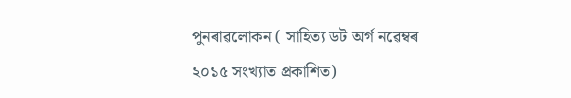পুনৰাৱলোকন ( সাহিত্য ডট অৰ্গ নৱেম্বৰ ২০১৫ সংখ্যাত প্ৰকাশিত)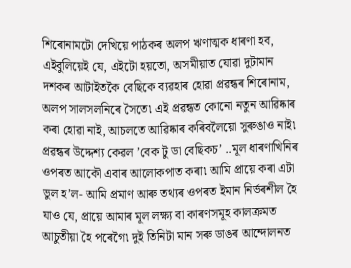শিৰোনামটো দেখিয়ে পাঠকৰ অলপ ঋণাত্মক ধাৰণা হব, এইবুলিয়েই যে, এইটো হয়তো, অসমীয়াত যোৱা দুটামান দশকৰ আটাইতকৈ বেছিকে ব্যৱহাৰ হোৱা প্ৰৱন্ধৰ শিৰোনাম, অলপ সালসলনিৰে সৈতে৷ এই প্ৰৱন্ধত কোনো নতুন আৱিষ্কাৰ কৰা হোৱা নাই, আচলতে আৱিষ্কাৰ কৰিবলৈয়ো সুৰুঙাও নাই৷ প্ৰৱন্ধৰ উদ্দেশ্য কেৱল ’বেক টু ডা বেছিকচ’ ..মূল ধাৰণাখিনিৰ ওপৰত আকৌ এবাৰ আলোকপাত কৰা৷ আমি প্ৰায়ে কৰা এটা ভুল হ’ল- আমি প্ৰমাণ আৰু তথ্যৰ ওপৰত ইমান নিৰ্ভৰশীল হৈ যাও যে, প্ৰায়ে আমাৰ মূল লক্ষ্য বা কাৰণসমূহ কালক্ৰমত আচুতীয়া হৈ পৰেগৈ৷ দুই তিনিটা মান সৰু ডাঙৰ আন্দোলনত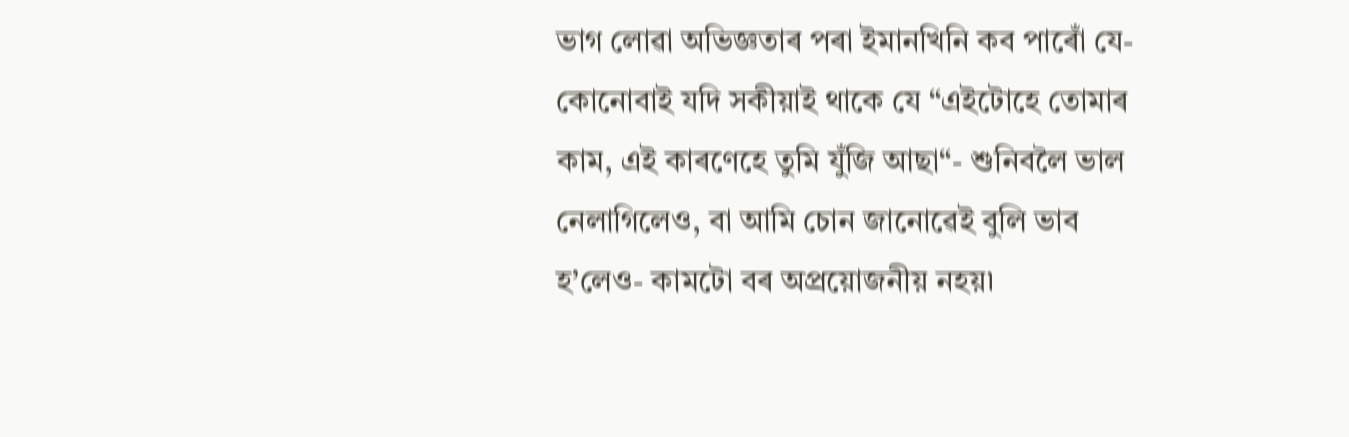ভাগ লোৱা অভিজ্ঞতাৰ পৰা ইমানখিনি কব পাৰোঁ যে- কোনোবাই যদি সকীয়াই থাকে যে “এইটোহে তোমাৰ কাম, এই কাৰণেহে তুমি যুঁজি আছা“- শুনিবলৈ ভাল নেলাগিলেও, বা আমি চোন জানোৱেই বুলি ভাব হ’লেও- কামটো বৰ অপ্ৰয়োজনীয় নহয়৷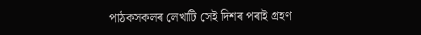পাঠকসকলৰ লেখাটি সেই দিশৰ পৰাই গ্ৰহণ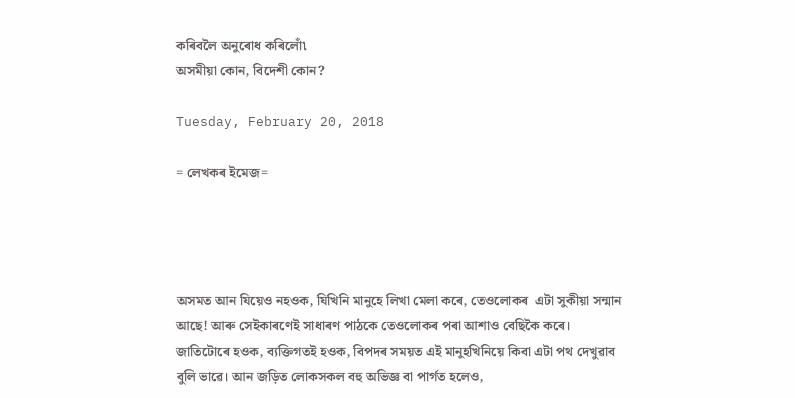কৰিবলৈ অনুৰোধ কৰিলোঁ৷
অসমীয়া কোন, বিদেশী কোন?

Tuesday, February 20, 2018

= লেখকৰ ইমেজ=




অসমত আন যিয়েও নহওক, যিখিনি মানুহে লিখা মেলা কৰে, তেওলোকৰ  এটা সুকীয়া সন্মান আছে! আৰু সেইকাৰণেই সাধাৰণ পাঠকে তেওলোকৰ পৰা আশাও বেছিকৈ কৰে। জাতিটোৰে হওক, ব্যক্তিগতই হওক, বিপদৰ সময়ত এই মানুহখিনিয়ে কিবা এটা পথ দেখুৱাব বুলি ভাৱে। আন জড়িত লোকসকল বহু অভিজ্ঞ বা পাৰ্গত হলেও,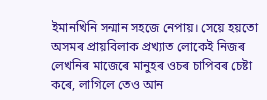ইমানখিনি সন্মান সহজে নেপায়। সেয়ে হয়তো  অসমৰ প্ৰায়বিলাক প্ৰখ্যাত লোকেই নিজৰ লেখনিৰ মাজেৰে মানুহৰ ওচৰ চাপিবৰ চেষ্টা কৰে, লাগিলে তেও আন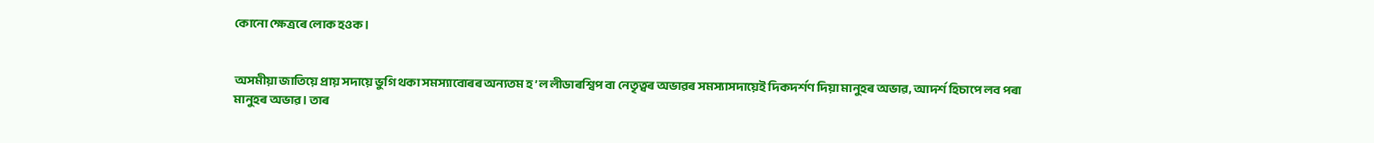কোনো ক্ষেত্ৰৰে লোক হওক।


অসমীয়া জাতিয়ে প্ৰায় সদায়ে ভুগি থকা সমস্যাবোৰৰ অন্যতম হ’ল লীডাৰশ্বিপ বা নেতৃত্বৰ অভাৱৰ সমস্যাসদায়েই দিকদৰ্শণ দিয়া মানুহৰ অভাৱ, আদৰ্শ হিচাপে লব পৰা মানুহৰ অভাৱ। তাৰ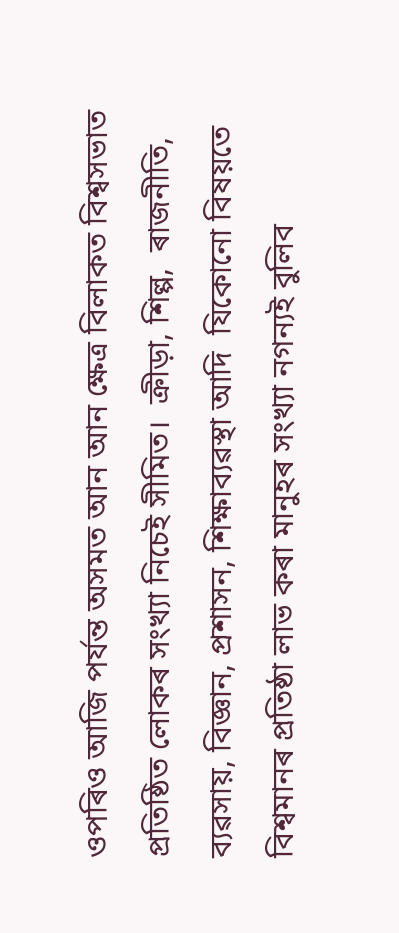ওপৰিও আজি পৰ্যন্ত অসমত আন আন ক্ষেত্ৰ বিলাকত বিশ্বসভাত প্ৰতিষ্ঠিত লোকৰ সংখ্যা নিচেই সীমিত।  ক্ৰীড়া, শিল্প,  ৰাজনীতি, ব্যৱসায়, বিজ্ঞান, প্ৰশাসন, শিক্ষাব্যৱস্থা আদি  যিকোনো বিষয়তে বিশ্বমানৰ প্ৰতিষ্ঠা লাভ কৰা মানুহৰ সংখ্যা নগন্যই বুলিব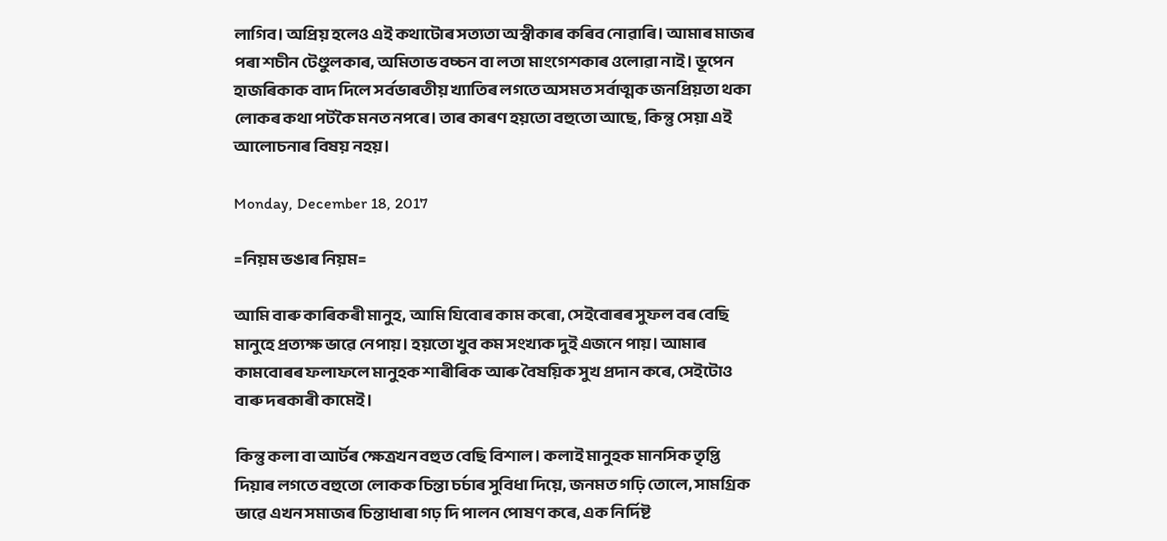লাগিব। অপ্ৰিয় হলেও এই কথাটোৰ সত্যতা অস্বীকাৰ কৰিব নোৱাৰি। আমাৰ মাজৰ পৰা শচীন টেণ্ডুলকাৰ, অমিতাভ বচ্চন বা লতা মাংগেশকাৰ ওলোৱা নাই। ভূপেন হাজৰিকাক বাদ দিলে সৰ্বভাৰতীয় খ্যাতিৰ লগতে অসমত সৰ্বাত্মক জনপ্ৰিয়তা থকা লোকৰ কথা পটকৈ মনত নপৰে। তাৰ কাৰণ হয়তো বহুতো আছে, কিন্তু সেয়া এই আলোচনাৰ বিষয় নহয়।

Monday, December 18, 2017

=নিয়ম ভঙাৰ নিয়ম=

আমি বাৰু কাৰিকৰী মানুহ, আমি যিবোৰ কাম কৰো, সেইবোৰৰ সুফল বৰ বেছি মানুহে প্ৰত্যক্ষ ভাৱে নেপায়। হয়তো খুব কম সংখ্যক দুই এজনে পায়। আমাৰ কামবোৰৰ ফলাফলে মানুহক শাৰীৰিক আৰু বৈষয়িক সুখ প্ৰদান কৰে, সেইটোও বাৰু দৰকাৰী কামেই।

কিন্তু কলা বা আৰ্টৰ ক্ষেত্ৰখন বহুত বেছি বিশাল। কলাই মানুহক মানসিক তৃপ্তি দিয়াৰ লগতে বহুতো লোকক চিন্তা চৰ্চাৰ সুবিধা দিয়ে, জনমত গঢ়ি তোলে, সামগ্ৰিক ভাৱে এখন সমাজৰ চিন্তাধাৰা গঢ় দি পালন পোষণ কৰে, এক নিৰ্দিষ্ট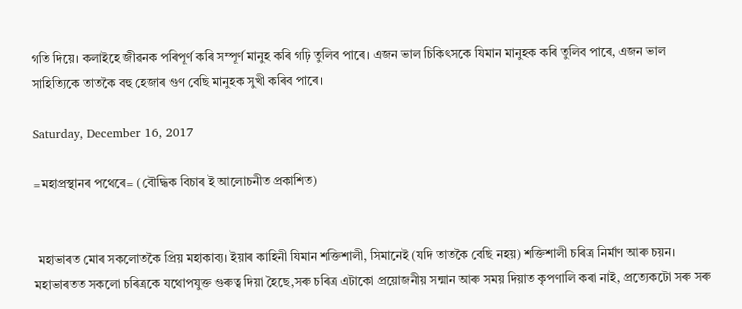গতি দিয়ে। কলাইহে জীৱনক পৰিপূৰ্ণ কৰি সম্পূৰ্ণ মানুহ কৰি গঢ়ি তুলিব পাৰে। এজন ভাল চিকিৎসকে যিমান মানুহক কৰি তুলিব পাৰে, এজন ভাল সাহিত্যিকে তাতকৈ বহু হেজাৰ গুণ বেছি মানুহক সুখী কৰিব পাৰে।

Saturday, December 16, 2017

=মহাপ্ৰস্থানৰ পথেৰে= (বৌদ্ধিক বিচাৰ ই আলোচনীত প্ৰকাশিত)


 মহাভাৰত মোৰ সকলোতকৈ প্ৰিয় মহাকাব্য। ইয়াৰ কাহিনী যিমান শক্তিশালী, সিমানেই (যদি তাতকৈ বেছি নহয়) শক্তিশালী চৰিত্ৰ নিৰ্মাণ আৰু চয়ন। মহাভাৰতত সকলো চৰিত্ৰকে যথোপযুক্ত গুৰুত্ব দিয়া হৈছে,সৰু চৰিত্ৰ এটাকো প্ৰয়োজনীয় সন্মান আৰু সময় দিয়াত কৃপণালি কৰা নাই, প্ৰত্যেকটো সৰু সৰু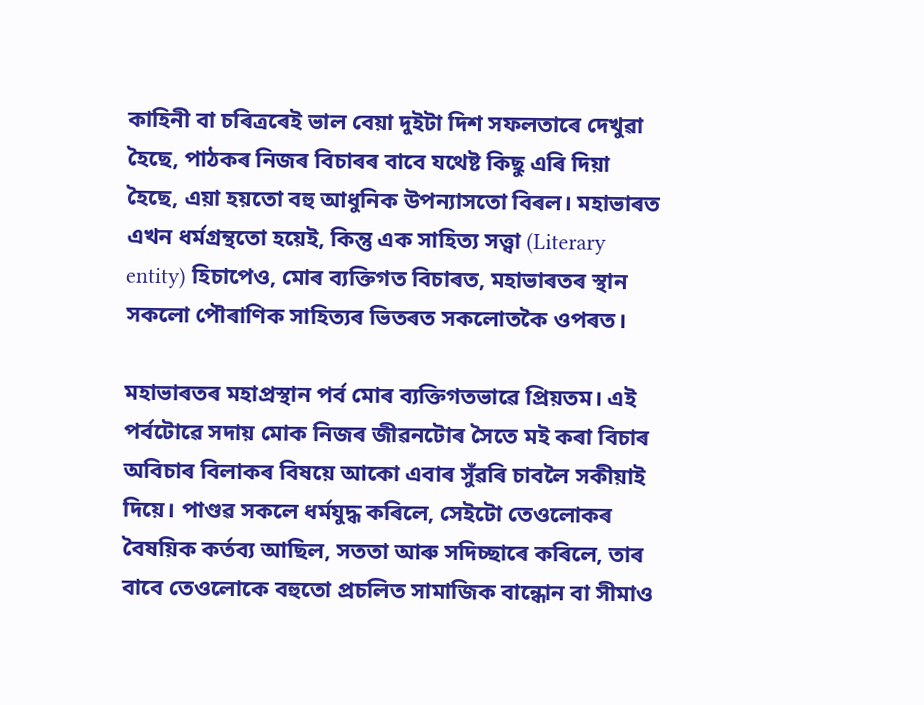কাহিনী বা চৰিত্ৰৰেই ভাল বেয়া দুইটা দিশ সফলতাৰে দেখুৱা হৈছে, পাঠকৰ নিজৰ বিচাৰৰ বাবে যথেষ্ট কিছু এৰি দিয়া হৈছে, এয়া হয়তো বহু আধুনিক উপন্যাসতো বিৰল। মহাভাৰত এখন ধৰ্মগ্ৰন্থতো হয়েই, কিন্তু এক সাহিত্য সত্ত্বা (Literary entity) হিচাপেও, মোৰ ব্যক্তিগত বিচাৰত, মহাভাৰতৰ স্থান সকলো পৌৰাণিক সাহিত্যৰ ভিতৰত সকলোতকৈ ওপৰত।

মহাভাৰতৰ মহাপ্ৰস্থান পৰ্ব মোৰ ব্যক্তিগতভাৱে প্ৰিয়তম। এই পৰ্বটোৱে সদায় মোক নিজৰ জীৱনটোৰ সৈতে মই কৰা বিচাৰ অবিচাৰ বিলাকৰ বিষয়ে আকো এবাৰ সুঁৱৰি চাবলৈ সকীয়াই দিয়ে। পাণ্ডৱ সকলে ধৰ্মযুদ্ধ কৰিলে, সেইটো তেওলোকৰ বৈষয়িক কৰ্তব্য আছিল, সততা আৰু সদিচ্ছাৰে কৰিলে, তাৰ বাবে তেওলোকে বহুতো প্ৰচলিত সামাজিক বান্ধোন বা সীমাও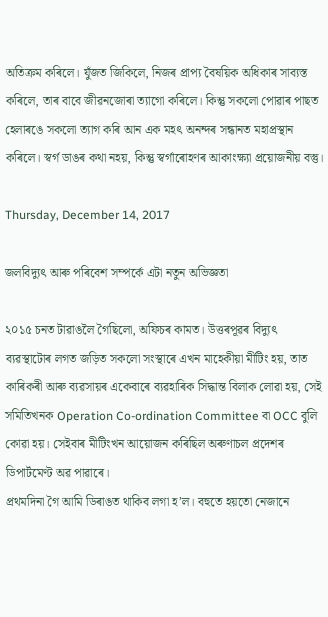অতিক্ৰম কৰিলে। যুঁজত জিকিলে, নিজৰ প্ৰাপ্য বৈষয়িক অধিকাৰ সাব্যস্ত কৰিলে, তাৰ বাবে জীৱনজোৰা ত্যাগো কৰিলে। কিন্তু সকলো পোৱাৰ পাছত হেলাৰঙে সকলো ত্যাগ কৰি আন এক মহৎ অনন্দৰ সন্ধানত মহাপ্ৰস্থান কৰিলে। স্বৰ্গ ডাঙৰ কথা নহয়, কিন্তু স্বৰ্গাৰোহণৰ আকাংক্ষ্যা প্ৰয়োজনীয় বস্তু।

Thursday, December 14, 2017

জলবিদ্যুৎ আৰু পৰিবেশ সম্পৰ্কে এটা নতুন অভিজ্ঞতা

২০১৫ চনত টাৱাঙলৈ গৈছিলো, অফিচৰ কামত। উত্তৰপূৱৰ বিদ্যুৎ ব্যৱস্থাটোৰ লগত জড়িত সকলো সংস্থাৰে এখন মাহেকীয়া মীটিং হয়, তাত কাৰিকৰী আৰু ব্যৱসায়ৰ একেবাৰে ব্যৱহাৰিক সিদ্ধান্ত বিলাক লোৱা হয়, সেই সমিতিখনক Operation Co-ordination Committee বা OCC বুলি কোৱা হয়। সেইবাৰ মীটিংখন আয়োজন কৰিছিল অৰুণাচল প্ৰদেশৰ ডিপাৰ্টমেণ্ট অৱ পাৱাৰে।
প্ৰথমদিনা গৈ আমি ডিৰাঙত থাকিব লগা হ’ল। বহুতে হয়তো নেজানে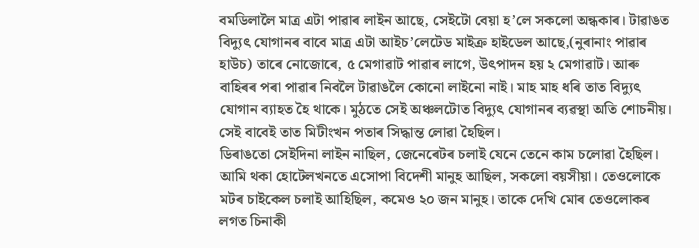বমডিলালৈ মাত্ৰ এটা পাৱাৰ লাইন আছে, সেইটো বেয়া হ’লে সকলো অন্ধকাৰ। টাৱাঙত বিদ্যুৎ যোগানৰ বাবে মাত্ৰ এটা আইচ’লেটেড মাইক্ৰ হাইডেল আছে,(নুৰানাং পাৱাৰ হাউচ) তাৰে নোজোৰে, ৫ মেগাৱাট পাৱাৰ লাগে, উৎপাদন হয় ২ মেগাৱাট। আৰু বাহিৰৰ পৰা পাৱাৰ নিবলৈ টাৱাঙলৈ কোনো লাইনো নাই। মাহ মাহ ধৰি তাত বিদ্যুৎ যোগান ব্যাহত হৈ থাকে। মুঠতে সেই অঞ্চলটোত বিদ্যুৎ যোগানৰ ব্যৱস্থা অতি শোচনীয়। সেই বাবেই তাত মিটীংখন পতাৰ সিদ্ধান্ত লোৱা হৈছিল।
ডিৰাঙতো সেইদিনা লাইন নাছিল, জেনেৰেটৰ চলাই যেনে তেনে কাম চলোৱা হৈছিল।
আমি থকা হোটেলখনতে এসোপা বিদেশী মানুহ আছিল, সকলো বয়সীয়া। তেওলোকে মটৰ চাইকেল চলাই আহিছিল, কমেও ২০ জন মানুহ। তাকে দেখি মোৰ তেওলোকৰ লগত চিনাকী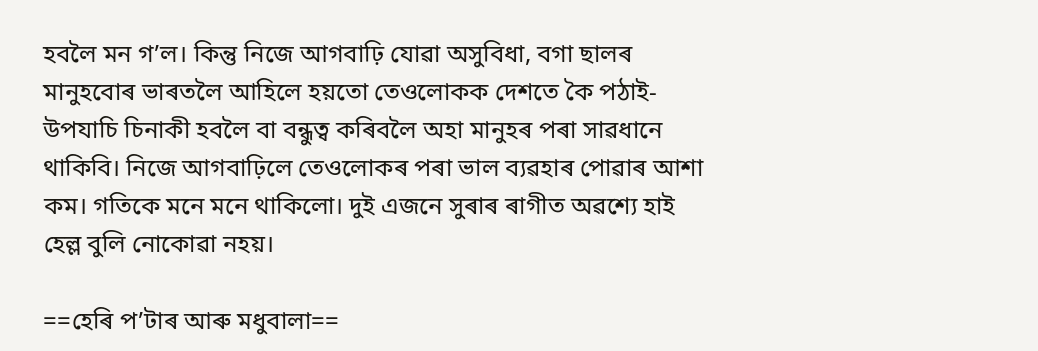হবলৈ মন গ’ল। কিন্তু নিজে আগবাঢ়ি যোৱা অসুবিধা, বগা ছালৰ মানুহবোৰ ভাৰতলৈ আহিলে হয়তো তেওলোকক দেশতে কৈ পঠাই- উপযাচি চিনাকী হবলৈ বা বন্ধুত্ব কৰিবলৈ অহা মানুহৰ পৰা সাৱধানে থাকিবি। নিজে আগবাঢ়িলে তেওলোকৰ পৰা ভাল ব্যৱহাৰ পোৱাৰ আশা কম। গতিকে মনে মনে থাকিলো। দুই এজনে সুৰাৰ ৰাগীত অৱশ্যে হাই হেল্ল বুলি নোকোৱা নহয়।

==হেৰি প’টাৰ আৰু মধুবালা==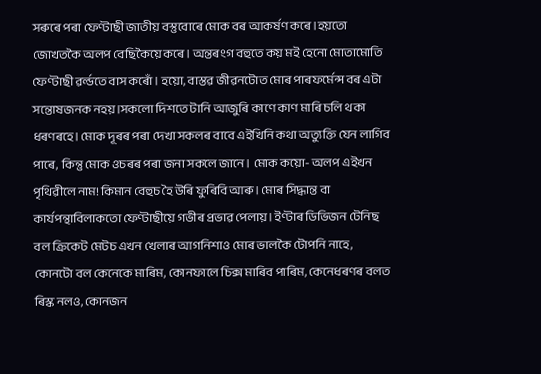সৰুৰে পৰা ফেণ্টাছী জাতীয় বস্তুবোৰে মোক বৰ আকৰ্ষণ কৰে।হয়তো জোখতকৈ অলপ বেছিকৈয়ে কৰে। অন্তৰংগ বহুতে কয় মই হেনো মোতামোতি ফেণ্টাছী ৱৰ্ল্ডতে বাস কৰোঁ। হয়ো, বাস্তৱ জীৱনটোত মোৰ পাৰফৰ্মেন্স বৰ এটা সন্তোষজনক নহয়।সকলো দিশতে টানি আজুৰি কাণে কাণ মাৰি চলি থকা ধৰণৰহে। মোক দূৰৰ পৰা দেখা সকলৰ বাবে এইখিনি কথা অত্যুক্তি যেন লাগিব পাৰে, কিন্তু মোক ওচৰৰ পৰা জনা সকলে জানে। মোক কয়ো- অলপ এইখন পৃথিৱীলে নাম! কিমান বেহুচ হৈ উৰি ফুৰিবি আৰু। মোৰ সিদ্ধান্ত বা কাৰ্যপন্থাবিলাকতো ফেণ্টাছীয়ে গভীৰ প্ৰভাৱ পেলায়। ইণ্টাৰ ডিভিজন টেনিছ বল ক্ৰিকেট মেটচ এখন খেলাৰ আগনিশাও মোৰ ভালকৈ টোপনি নাহে, কোনটো বল কেনেকে মাৰিম, কোনফালে চিক্স মাৰিব পাৰিম, কেনেধৰণৰ বলত ৰিস্ক নলও, কোনজন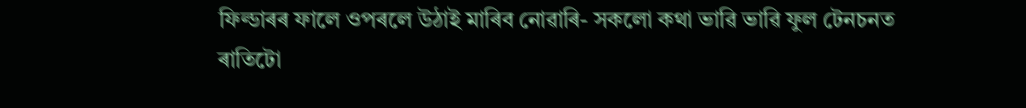ফিল্ডাৰৰ ফালে ওপৰলে উঠাই মাৰিব নোৱাৰি- সকলো কথা ভাৱি ভাৱি ফুল টেনচনত ৰাতিটো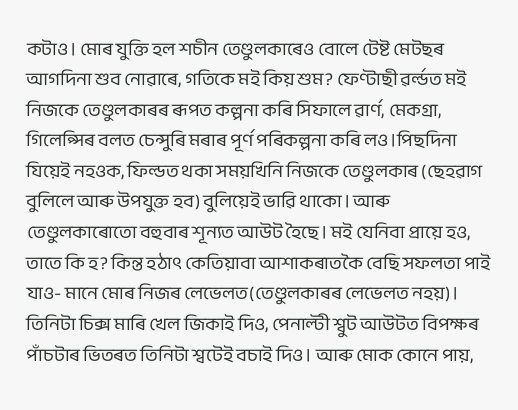কটাও। মোৰ যুক্তি হল শচীন তেণ্ডুলকাৰেও বোলে টেষ্ট মেটছৰ আগদিনা শুব নোৱাৰে, গতিকে মই কিয় শুম? ফেণ্টাছী ৱৰ্ল্ডত মই নিজকে তেণ্ডুলকাৰৰ ৰূপত কল্পনা কৰি সিফালে ৱাৰ্ণ, মেকগ্ৰা, গিলেপ্সিৰ বলত চেন্সুৰি মৰাৰ পূৰ্ণ পৰিকল্পনা কৰি লও।পিছদিনা যিয়েই নহওক, ফিল্ডত থকা সময়খিনি নিজকে তেণ্ডুলকাৰ (ছেহৱাগ বুলিলে আৰু উপযুক্ত হব) বুলিয়েই ভাৱি থাকো। আৰু তেণ্ডুলকাৰোতো বহুবাৰ শূন্যত আউট হৈছে। মই যেনিবা প্ৰায়ে হও, তাতে কি হ? কিন্ত হঠাৎ কেতিয়াবা আশাকৰাতকৈ বেছি সফলতা পাই যাও- মানে মোৰ নিজৰ লেভেলত(তেণ্ডুলকাৰৰ লেভেলত নহয়)। তিনিটা চিক্স মাৰি খেল জিকাই দিও, পেনাল্টী শ্বুট আউটত বিপক্ষৰ পাঁচটাৰ ভিতৰত তিনিটা শ্বটেই বচাই দিও। আৰু মোক কোনে পায়,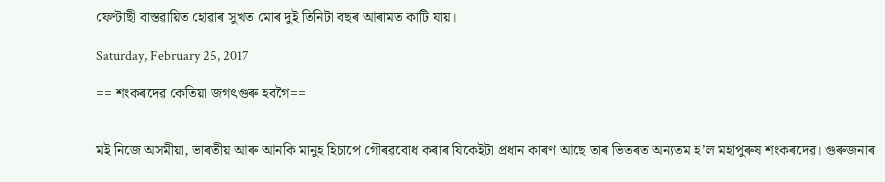ফেণ্টাছী বাস্তৱায়িত হোৱাৰ সুখত মোৰ দুই তিনিটা বছৰ আৰামত কাটি যায়।

Saturday, February 25, 2017

== শংকৰদেৱ কেতিয়া জগৎগুৰু হবগৈ==


মই নিজে অসমীয়া, ভাৰতীয় আৰু আনকি মানুহ হিচাপে গৌৰৱবোধ কৰাৰ যিকেইটা প্ৰধান কাৰণ আছে তাৰ ভিতৰত অন্যতম হ’ল মহাপুৰুষ শংকৰদেৱ। গুৰুজনাৰ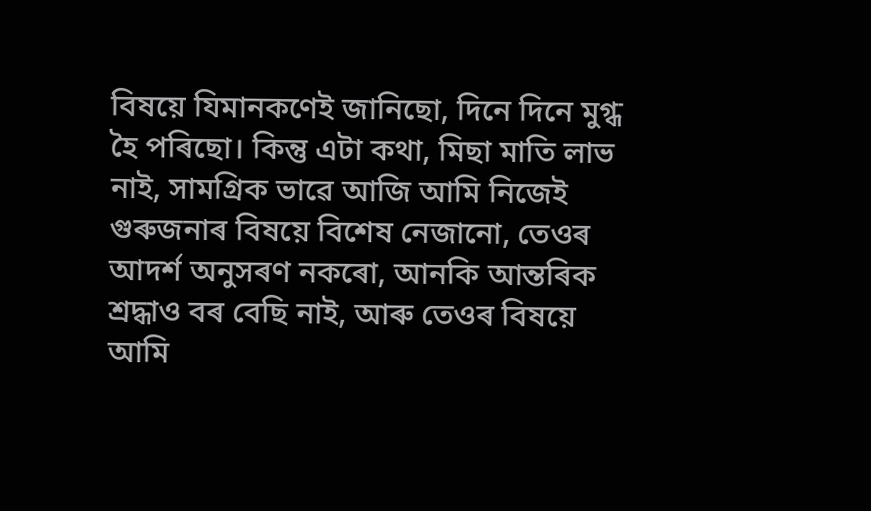বিষয়ে যিমানকণেই জানিছো, দিনে দিনে মুগ্ধ হৈ পৰিছো। কিন্তু এটা কথা, মিছা মাতি লাভ নাই, সামগ্ৰিক ভাৱে আজি আমি নিজেই গুৰুজনাৰ বিষয়ে বিশেষ নেজানো, তেওৰ আদৰ্শ অনুসৰণ নকৰো, আনকি আন্তৰিক শ্ৰদ্ধাও বৰ বেছি নাই, আৰু তেওৰ বিষয়ে আমি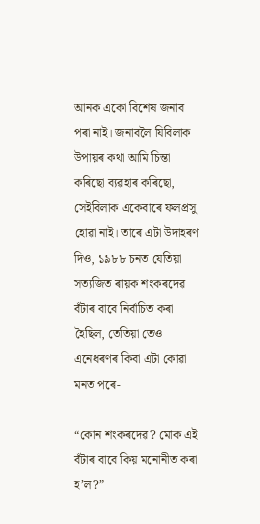আনক একো বিশেষ জনাব পৰা নাই। জনাবলৈ যিবিলাক উপায়ৰ কথা আমি চিন্তা কৰিছো ব্যৱহাৰ কৰিছো, সেইবিলাক একেবাৰে ফলপ্ৰসু হোৱা নাই। তাৰে এটা উদাহৰণ দিও, ১৯৮৮ চনত যেতিয়া সত্যজিত ৰায়ক শংকৰদেৱ বঁটাৰ বাবে নিৰ্বাচিত কৰা হৈছিল, তেতিয়া তেও এনেধৰণৰ কিবা এটা কোৱা মনত পৰে-

“কোন শংকৰদেৱ? মোক এই বঁটাৰ বাবে কিয় মনোনীত কৰা হ’ল?”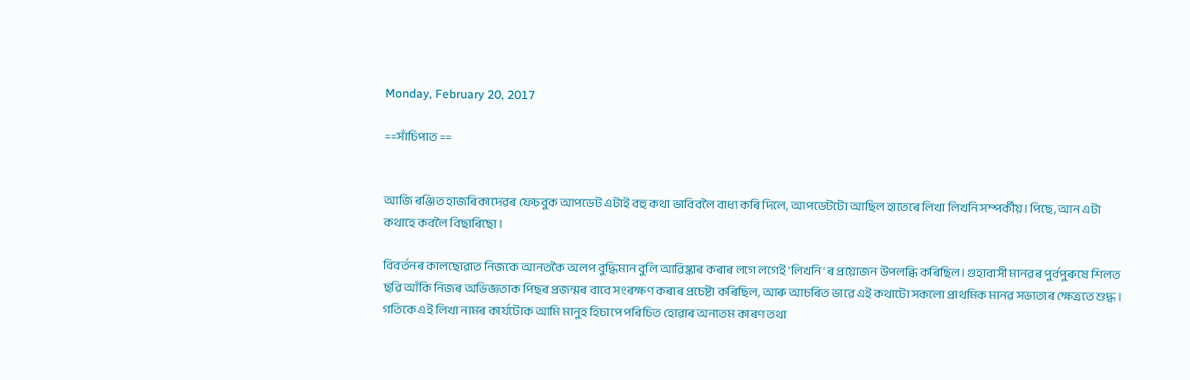Monday, February 20, 2017

==সাঁচিপাত ==


আজি ৰঞ্জিত হাজৰিকাদেৱৰ ফেচবুক আপডেট এটাই বহু কথা ভাবিবলৈ বাধ্য কৰি দিলে, আপডেটটো আছিল হাতেৰে লিখা লিখনি সম্পৰ্কীয়। পিছে, আন এটা কথাহে কবলৈ বিছাৰিছো।

বিবৰ্তনৰ কালছোৱাত নিজকে আনতকৈ অলপ বুদ্ধিমান বুলি আৱিষ্কাৰ কৰাৰ লগে লগেই 'লিখনি' ৰ প্ৰয়োজন উপলব্ধি কৰিছিল। গুহাবাসী মানৱৰ পুৰ্বপুৰুষে শিলত ছৱি আঁকি নিজৰ অভিজ্ঞতাক পিছৰ প্ৰজন্মৰ বাবে সংৰক্ষণ কৰাৰ প্ৰচেষ্টা কৰিছিল, আৰু আচৰিত ভাৱে এই কথাটো সকলো প্ৰাথমিক মানৱ সভ্যতাৰ ক্ষেত্ৰতে শুদ্ধ। গতিকে এই লিখা নামৰ কাৰ্যটোক আমি মানুহ হিচাপে পৰিচিত হোৱাৰ অন্যতম কাৰণ তথা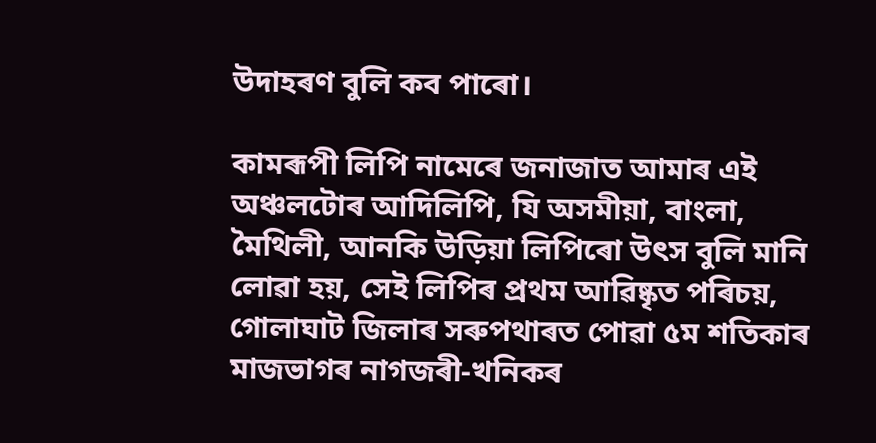উদাহৰণ বুলি কব পাৰো।

কামৰূপী লিপি নামেৰে জনাজাত আমাৰ এই অঞ্চলটোৰ আদিলিপি, যি অসমীয়া, বাংলা, মৈথিলী, আনকি উড়িয়া লিপিৰো উৎস বুলি মানি লোৱা হয়, সেই লিপিৰ প্ৰথম আৱিষ্কৃত পৰিচয়, গোলাঘাট জিলাৰ সৰুপথাৰত পোৱা ৫ম শতিকাৰ মাজভাগৰ নাগজৰী-খনিকৰ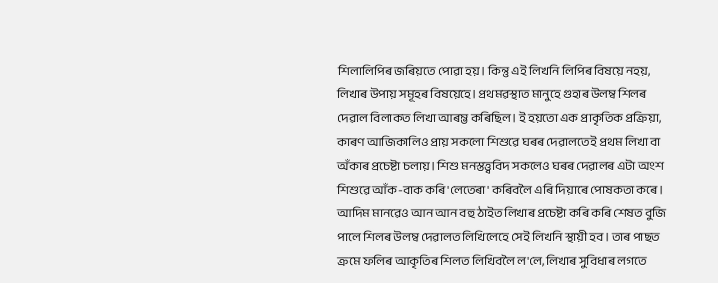শিলালিপিৰ জৰিয়তে পোৱা হয়। কিন্তু এই লিখনি লিপিৰ বিষয়ে নহয়, লিখাৰ উপায় সমূহৰ বিষয়েহে। প্ৰথমৱস্থাত মানুহে গুহাৰ উলম্ব শিলৰ দেৱাল বিলাকত লিখা আৰম্ভ কৰিছিল। ই হয়তো এক প্ৰাকৃতিক প্ৰক্ৰিয়া, কাৰণ আজিকালিও প্ৰায় সকলো শিশুৱে ঘৰৰ দেৱালতেই প্ৰথম লিখা বা অঁকাৰ প্ৰচেষ্টা চলায়। শিশু মনস্তত্ত্ববিদ সকলেও ঘৰৰ দেৱালৰ এটা অংশ শিশুৱে আঁক-বাক কৰি 'লেতেৰা' কৰিবলৈ এৰি দিয়াৰে পোষকতা কৰে। আদিম মানৱেও আন আন বহু ঠাইত লিখাৰ প্ৰচেষ্টা কৰি কৰি শেষত বুজি পালে শিলৰ উলম্ব দেৱালত লিখিলেহে সেই লিখনি স্থায়ী হব। তাৰ পাছত ক্ৰমে ফলিৰ আকৃতিৰ শিলত লিখিবলৈ ল'লে, লিখাৰ সুবিধাৰ লগতে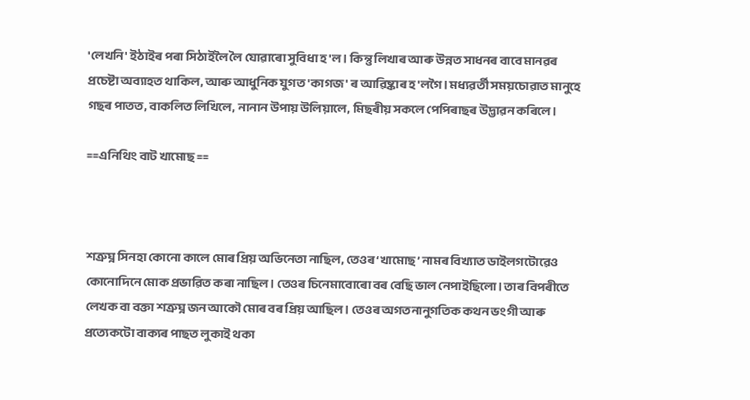'লেখনি' ইঠাইৰ পৰা সিঠাইলৈ লৈ যোৱাৰো সুবিধা হ'ল। কিন্তু লিখাৰ আৰু উন্নত সাধনৰ বাবে মানৱৰ প্ৰচেষ্টা অব্যাহত থাকিল, আৰু আধুনিক যুগত 'কাগজ' ৰ আৱিষ্কাৰ হ'লগৈ। মধ্যৱৰ্তী সময়চোৱাত মানুহে গছৰ পাতত, বাকলিত লিখিলে, নানান উপায় উলিয়ালে, মিছৰীয় সকলে পেপিৰাছৰ উদ্ভাৱন কৰিলে।

==এনিথিং বাট খামোছ ==



শত্ৰুঘ্ন সিনহা কোনো কালে মোৰ প্ৰিয় অভিনেতা নাছিল, তেওৰ ‘খামোছ’ নামৰ বিখ্যাত ডাইলগটোৱেও কোনোদিনে মোক প্ৰভাৱিত কৰা নাছিল। তেওৰ চিনেমাবোৰো বৰ বেছি ভাল নেপাইছিলো। তাৰ বিপৰীতে লেখক বা বক্তা শত্ৰুঘ্ন জন আকৌ মোৰ বৰ প্ৰিয় আছিল। তেওৰ অগতনানুগতিক কথন ভংগী আৰু প্ৰত্যেকটো বাক্যৰ পাছত লুকাই থকা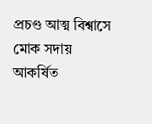প্ৰচণ্ড আত্ম বিশ্বাসে মোক সদায় আকৰ্ষিত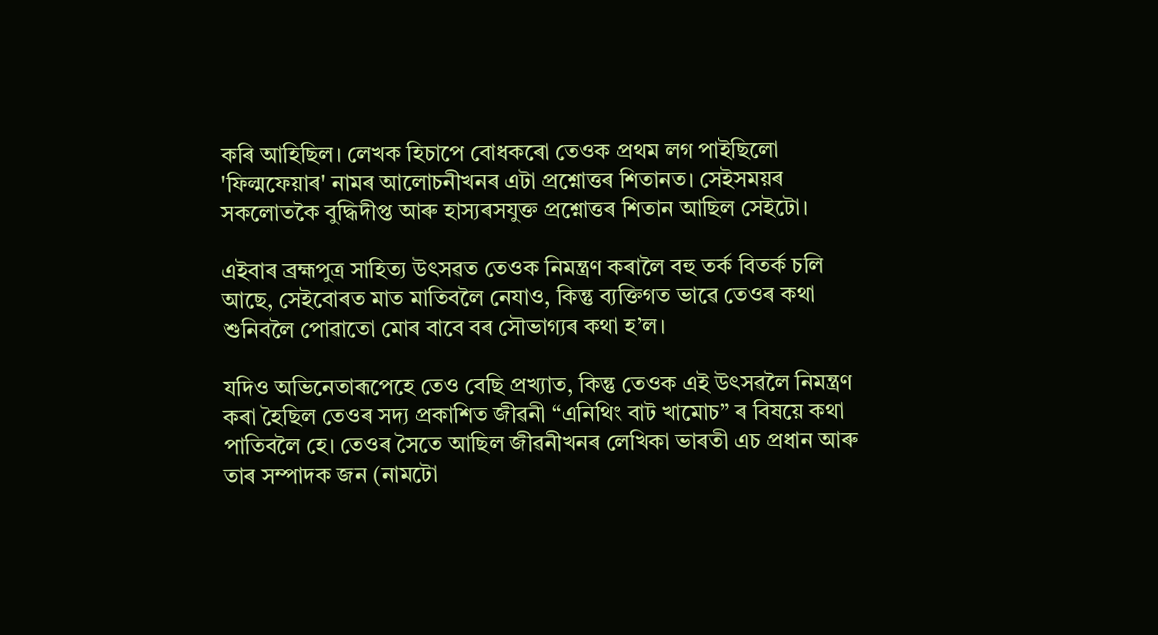কৰি আহিছিল। লেখক হিচাপে বোধকৰো তেওক প্ৰথম লগ পাইছিলো  'ফিল্মফেয়াৰ' নামৰ আলোচনীখনৰ এটা প্ৰশ্নোত্তৰ শিতানত। সেইসময়ৰ সকলোতকৈ বুদ্ধিদীপ্ত আৰু হাস্যৰসযুক্ত প্ৰশ্নোত্তৰ শিতান আছিল সেইটো।

এইবাৰ ব্ৰহ্মপুত্ৰ সাহিত্য উৎসৱত তেওক নিমন্ত্ৰণ কৰালৈ বহু তৰ্ক বিতৰ্ক চলি আছে, সেইবোৰত মাত মাতিবলৈ নেযাও, কিন্তু ব্যক্তিগত ভাৱে তেওৰ কথা শুনিবলৈ পোৱাতো মোৰ বাবে বৰ সৌভাগ্যৰ কথা হ’ল।

যদিও অভিনেতাৰূপেহে তেও বেছি প্ৰখ্যাত, কিন্তু তেওক এই উৎসৱলৈ নিমন্ত্ৰণ কৰা হৈছিল তেওৰ সদ্য প্ৰকাশিত জীৱনী “এনিথিং বাট খামোচ” ৰ বিষয়ে কথা পাতিবলৈ হে। তেওৰ সৈতে আছিল জীৱনীখনৰ লেখিকা ভাৰতী এচ প্ৰধান আৰু তাৰ সম্পাদক জন (নামটো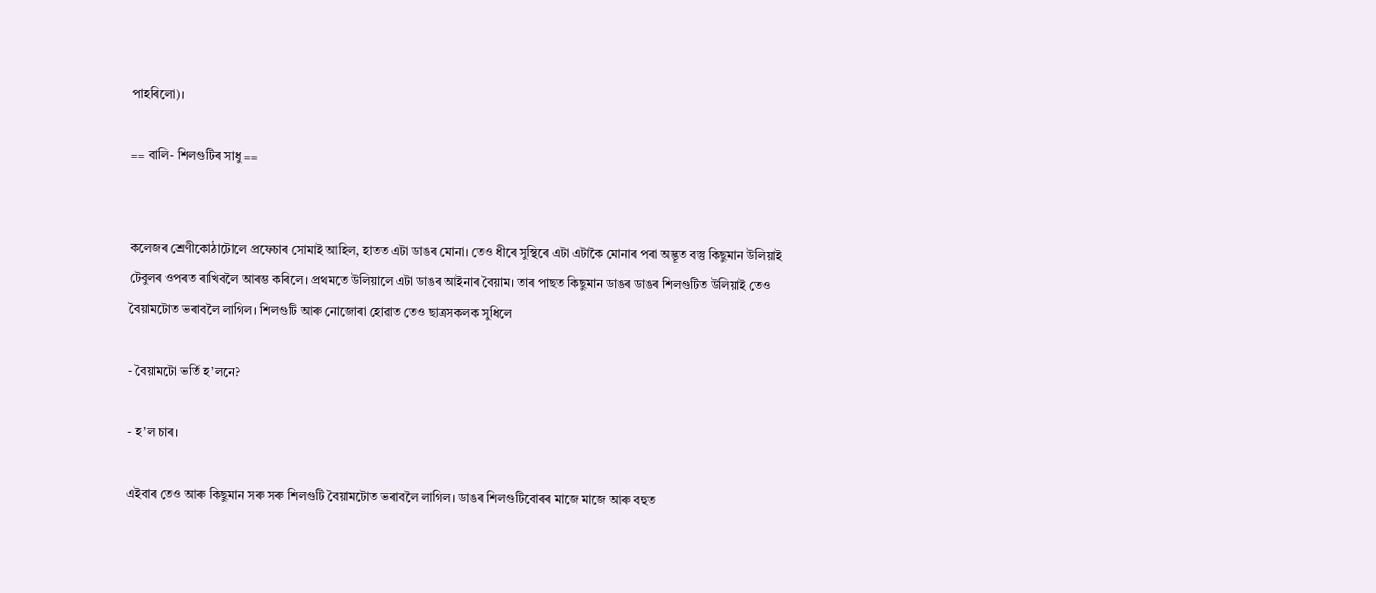পাহৰিলো)।

== বালি- শিলগুটিৰ সাধু ==


কলেজৰ শ্ৰেণীকোঠাটোলে প্ৰফেচাৰ সোমাই আহিল, হাতত এটা ডাঙৰ মোনা। তেও ধীৰে সুস্থিৰে এটা এটাকৈ মোনাৰ পৰা অদ্ভূত বস্তু কিছুমান উলিয়াই টেবুলৰ ওপৰত ৰাখিবলৈ আৰম্ভ কৰিলে। প্ৰথমতে উলিয়ালে এটা ডাঙৰ আইনাৰ বৈয়াম। তাৰ পাছত কিছুমান ডাঙৰ ডাঙৰ শিলগুটিত উলিয়াই তেও বৈয়ামটোত ভৰাবলৈ লাগিল। শিলগুটি আৰু নোজোৰা হোৱাত তেও ছাত্ৰসকলক সুধিলে

- বৈয়ামটো ভৰ্তি হ’লনে?

- হ’ল চাৰ।

এইবাৰ তেও আৰু কিছুমান সৰু সৰু শিলগুটি বৈয়ামটোত ভৰাবলৈ লাগিল। ডাঙৰ শিলগুটিবোৰৰ মাজে মাজে আৰু বহুত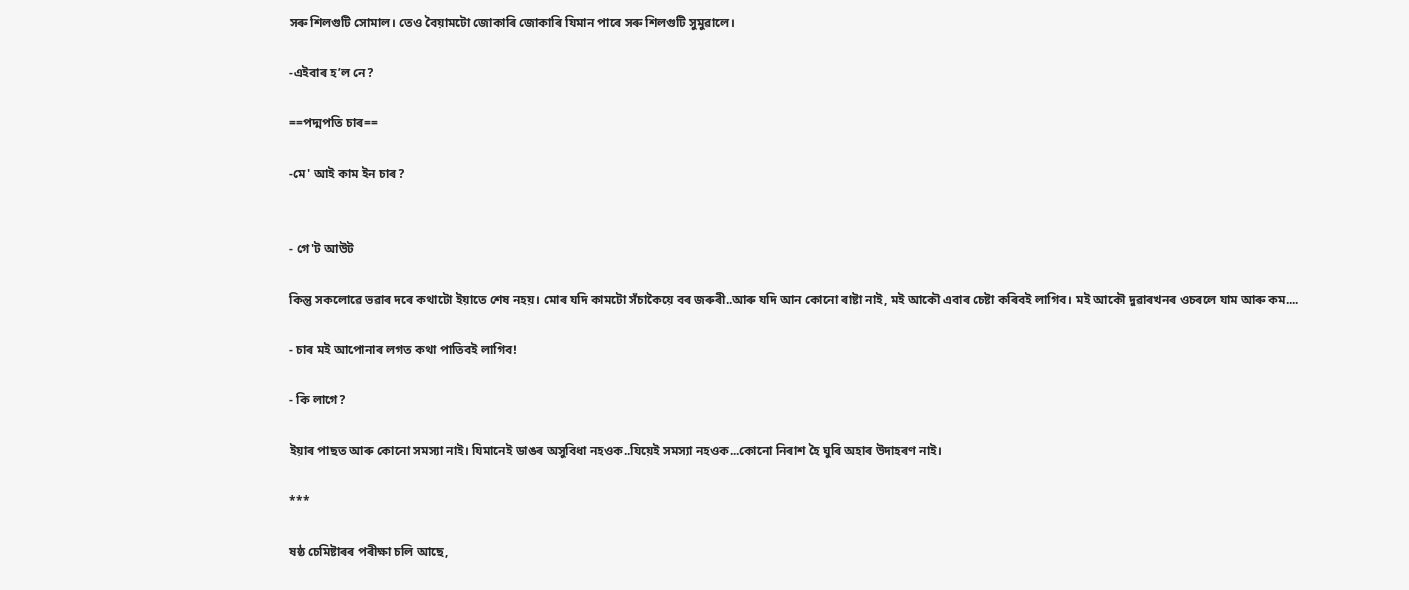সৰু শিলগুটি সোমাল। তেও বৈয়ামটো জোকাৰি জোকাৰি যিমান পাৰে সৰু শিলগুটি সুমুৱালে।

-এইবাৰ হ’ল নে?

==পদ্মপতি চাৰ==

-মে' আই কাম ইন চাৰ?


- গে'ট আউট

কিন্তু সকলোৱে ভৱাৰ দৰে কথাটো ইয়াতে শেষ নহয়। মোৰ যদি কামটো সঁচাকৈয়ে বৰ জৰুৰী..আৰু যদি আন কোনো ৰাষ্টা নাই, মই আকৌ এবাৰ চেষ্টা কৰিবই লাগিব। মই আকৌ দুৱাৰখনৰ ওচৰলে যাম আৰু কম....

- চাৰ মই আপোনাৰ লগত কথা পাতিবই লাগিব!

- কি লাগে?

ইয়াৰ পাছত আৰু কোনো সমস্যা নাই। যিমানেই ডাঙৰ অসুবিধা নহওক..যিয়েই সমস্যা নহওক...কোনো নিৰাশ হৈ ঘুৰি অহাৰ উদাহৰণ নাই।

***

ষষ্ঠ চেমিষ্টাৰৰ পৰীক্ষা চলি আছে,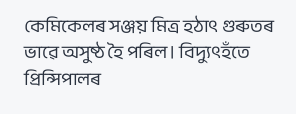কেমিকেলৰ সঞ্জয় মিত্ৰ হঠাৎ গুৰুতৰ ভাৱে অসুষ্ঠ হৈ পৰিল। বিদ্যুৎহঁতে প্ৰিন্সিপালৰ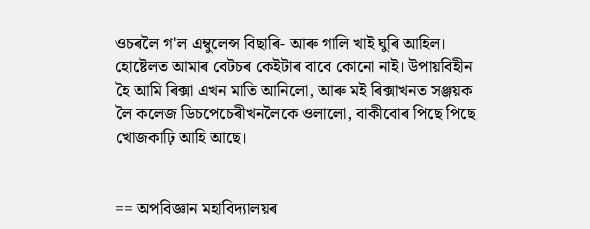ওচৰলৈ গ'ল এম্বুলেন্স বিছাৰি- আৰু গালি খাই ঘুৰি আহিল। হোষ্টেলত আমাৰ বেটচৰ কেইটাৰ বাবে কোনো নাই। উপায়বিহীন হৈ আমি ৰিক্সা এখন মাতি আনিলো, আৰু মই ৰিক্সাখনত সঞ্জয়ক লৈ কলেজ ডিচপেচেৰীখনলৈকে ওলালো, বাকীবোৰ পিছে পিছে খোজকাঢ়ি আহি আছে।


== অপবিজ্ঞান মহাবিদ্যালয়ৰ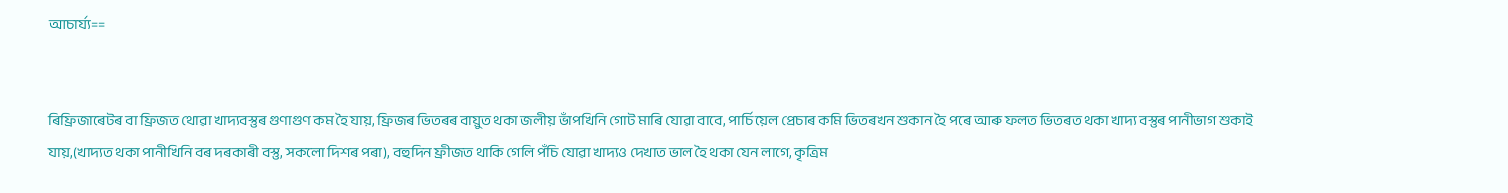আচাৰ্য্য==


ৰিফ্ৰিজাৰেটৰ বা ফ্ৰিজত থোৱা খাদ্যবস্তুৰ গুণাগুণ কম হৈ যায়, ফ্ৰিজৰ ভিতৰৰ বায়ুত থকা জলীয় ভাঁপখিনি গোট মাৰি যোৱা বাবে, পাৰ্চিয়েল প্ৰেচাৰ কমি ভিতৰখন শুকান হৈ পৰে আৰু ফলত ভিতৰত থকা খাদ্য বস্তুৰ পানীভাগ শুকাই যায়,(খাদ্যত থকা পানীখিনি বৰ দৰকাৰী বস্তু, সকলো দিশৰ পৰা), বহুদিন ফ্ৰীজত থাকি গেলি পঁচি যোৱা খাদ্যও দেখাত ভাল হৈ থকা যেন লাগে, কৃত্ৰিম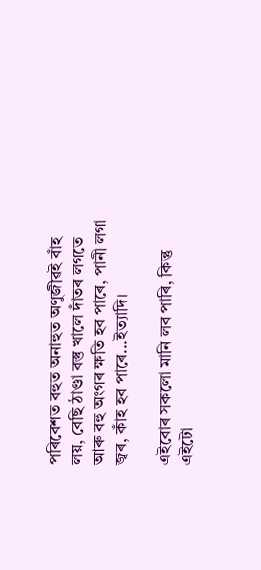পৰিবেশত বহুত অনাহুত অণুজীৱই বাঁহ লয়, বেছি ঠাণ্ডা বস্তু খালে দাঁতৰ লগতে আৰু বহু অংগৰ ক্ষতি হব পাৰে, পানী লগা জ্বৰ, কাঁহ হব পাৰে...ইত্যাদি।

এইবোৰ সকলো মানি লব পাৰি, কিন্তু এইটো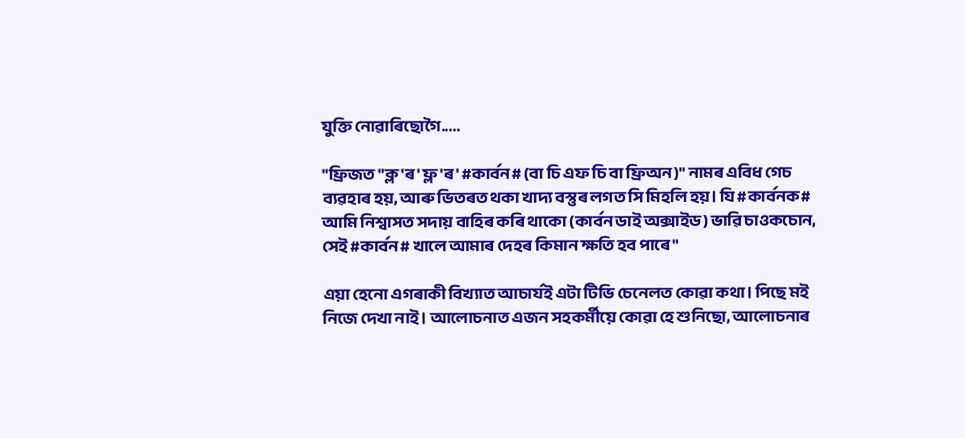যুক্তি নোৱাৰিছোগৈ.....

"ফ্ৰিজত "ক্ল'ৰ' ফ্ল'ৰ' #কাৰ্বন# (বা চি এফ চি বা ফ্ৰিঅন)" নামৰ এবিধ গেচ ব্যৱহাৰ হয়, আৰু ভিতৰত থকা খাদ্য বস্তুৰ লগত সি মিহলি হয়। যি #কাৰ্বনক# আমি নিশ্বাসত সদায় বাহিৰ কৰি থাকো (কাৰ্বন ডাই অক্সাইড) ভাৱি চাওকচোন, সেই #কাৰ্বন# খালে আমাৰ দেহৰ কিমান ক্ষতি হব পাৰে"

এয়া হেনো এগৰাকী বিখ্যাত আচাৰ্যই এটা টিভি চেনেলত কোৱা কথা। পিছে মই নিজে দেখা নাই। আলোচনাত এজন সহকৰ্মীয়ে কোৱা হে শুনিছো, আলোচনাৰ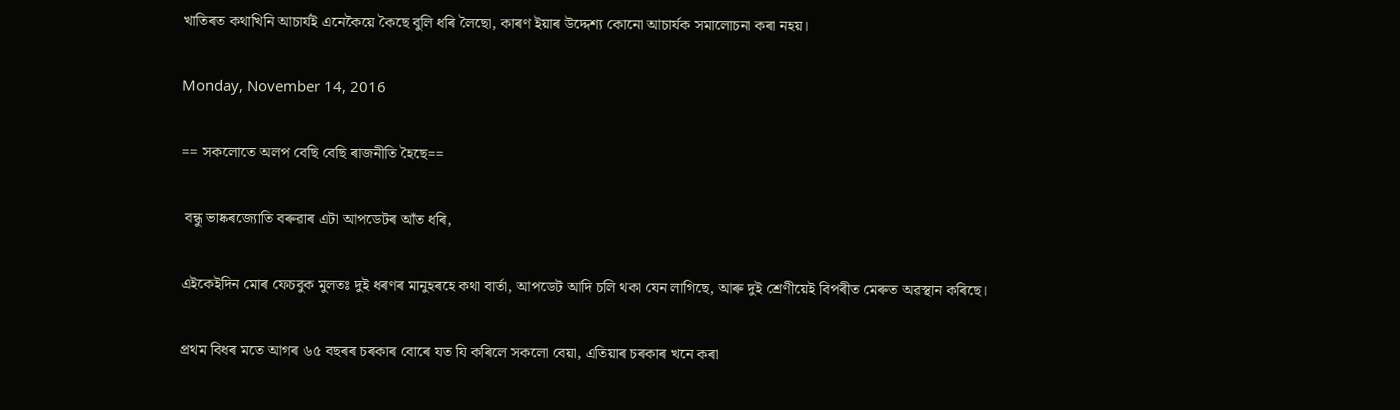খাতিৰত কথাখিনি আচাৰ্যই এনেকৈয়ে কৈছে বুলি ধৰি লৈছো, কাৰণ ইয়াৰ উদ্দেশ্য কোনো আচাৰ্যক সমালোচনা কৰা নহয়।

Monday, November 14, 2016

== সকলোতে অলপ বেছি বেছি ৰাজনীতি হৈছে==

 বন্ধু ভাষ্কৰজ্যোতি বৰুৱাৰ এটা আপডেটৰ আঁত ধৰি,

এইকেইদিন মোৰ ফেচবুক মুলতঃ দুই ধৰণৰ মানুহৰহে কথা বাৰ্তা, আপডেট আদি চলি থকা যেন লাগিছে, আৰু দুই শ্ৰেণীয়েই বিপৰীত মেৰুত অৱস্থান কৰিছে।

প্ৰথম বিধৰ মতে আগৰ ৬৫ বছৰৰ চৰকাৰ বোৰে যত যি কৰিলে সকলো বেয়া, এতিয়াৰ চৰকাৰ খনে কৰা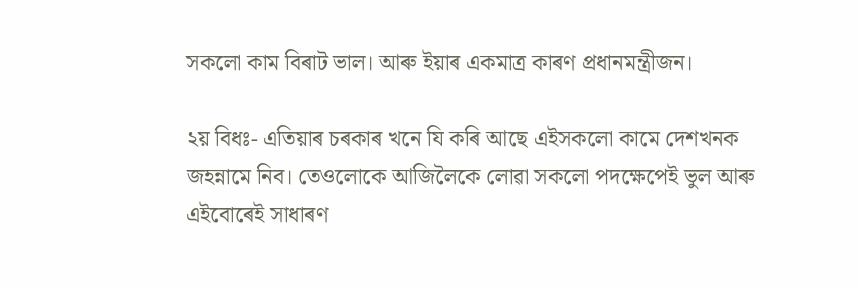সকলো কাম বিৰাট ভাল। আৰু ইয়াৰ একমাত্ৰ কাৰণ প্ৰধানমন্ত্ৰীজন।

২য় বিধঃ- এতিয়াৰ চৰকাৰ খনে যি কৰি আছে এইসকলো কামে দেশখনক জহন্নামে নিব। তেওলোকে আজিলৈকে লোৱা সকলো পদক্ষেপেই ভুল আৰু এইবোৰেই সাধাৰণ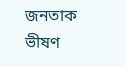জনতাক ভীষণ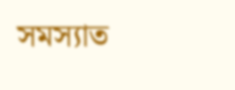সমস্যাত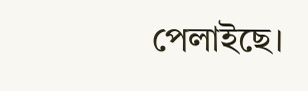পেলাইছে।